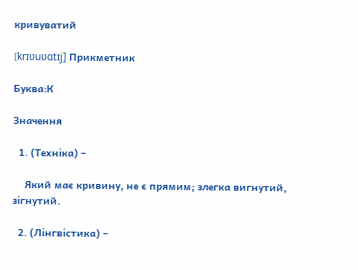кривуватий

[krɪʋuʋɑtɪj] Прикметник

Буква:К

Значення

  1. (Техніка) –

    Який має кривину, не є прямим; злегка вигнутий, зігнутий.

  2. (Лінгвістика) –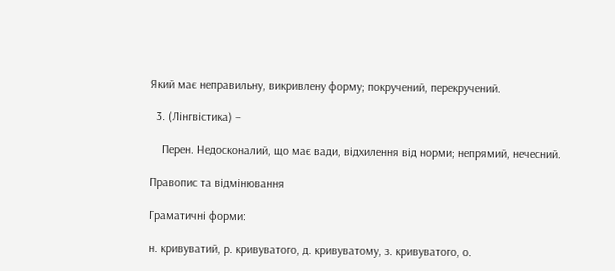Який має неправильну, викривлену форму; покручений, перекручений.

  3. (Лінгвістика) –

    Перен. Недосконалий, що має вади, відхилення від норми; непрямий, нечесний.

Правопис та відмінювання

Граматичні форми:

н. кривуватий, р. кривуватого, д. кривуватому, з. кривуватого, о.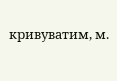кривуватим, м.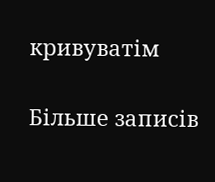кривуватім

Більше записів